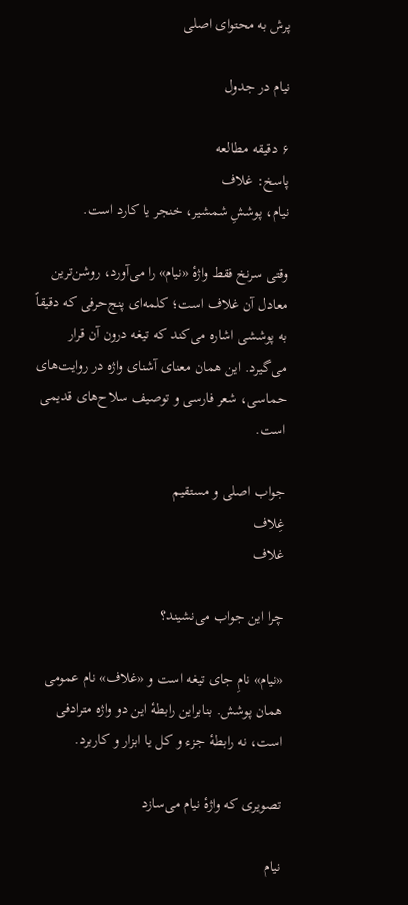پرش به محتوای اصلی

نیام در جدول

۶ دقیقه مطالعه
پاسخ: غلاف
نیام، پوششِ شمشیر، خنجر یا کارد است.

وقتی سرنخ فقط واژهٔ «نیام» را می‌آورد، روشن‌ترین معادل آن غلاف است؛ کلمه‌ای پنج‌حرفی که دقیقاً به پوششی اشاره می‌کند که تیغه درون آن قرار می‌گیرد. این همان معنای آشنای واژه در روایت‌های حماسی، شعر فارسی و توصیف سلاح‌های قدیمی است.

جواب اصلی و مستقیم
غِلاف
غلاف

چرا این جواب می‌نشیند؟

«نیام» نامِ جای تیغه است و «غلاف» نام عمومی همان پوشش. بنابراین رابطهٔ این دو واژه مترادفی است، نه رابطهٔ جزء و کل یا ابزار و کاربرد.

تصویری که واژهٔ نیام می‌سازد

نیام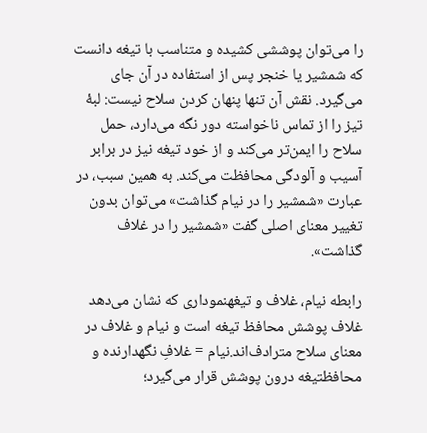را می‌توان پوششی کشیده و متناسب با تیغه دانست که شمشیر یا خنجر پس از استفاده در آن جای می‌گیرد. نقش آن تنها پنهان کردن سلاح نیست: لبهٔ تیز را از تماس ناخواسته دور نگه می‌دارد، حمل سلاح را ایمن‌تر می‌کند و از خود تیغه نیز در برابر آسیب و آلودگی محافظت می‌کند. به همین سبب، در عبارت «شمشیر را در نیام گذاشت» می‌توان بدون تغییر معنای اصلی گفت «شمشیر را در غلاف گذاشت».

رابطه نیام، غلاف و تیغهنموداری که نشان می‌دهد غلاف پوشش محافظ تیغه است و نیام و غلاف در معنای سلاح مترادف‌اند.نیام = غلافِ نگهدارنده و محافظتیغه درون پوشش قرار می‌گیرد؛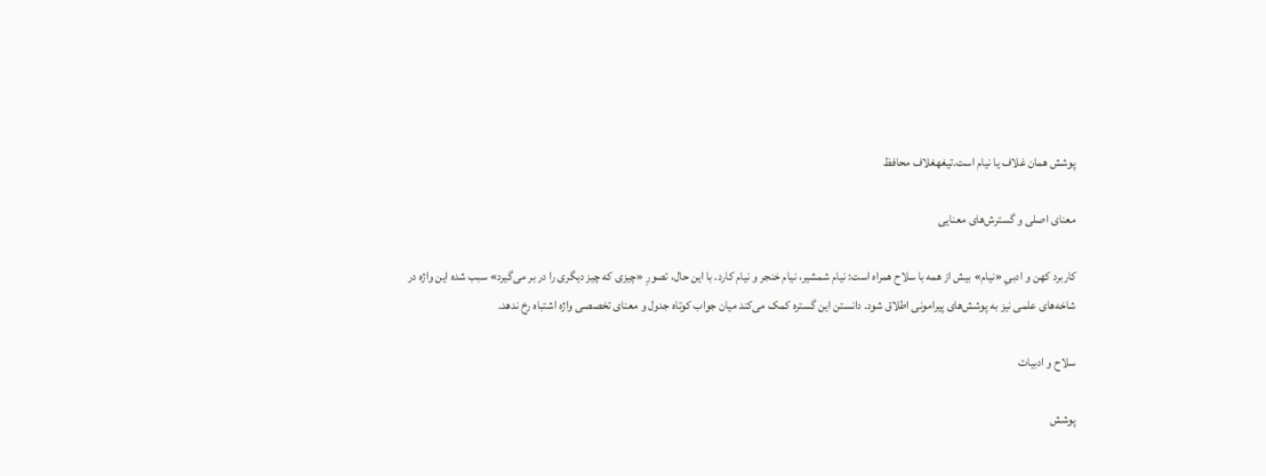پوشش همان غلاف یا نیام است.تیغهغلاف محافظ

معنای اصلی و گسترش‌های معنایی

کاربرد کهن و ادبیِ «نیام» بیش از همه با سلاح همراه است: نیام شمشیر، نیام خنجر و نیام کارد. با این حال، تصورِ «چیزی که چیز دیگری را در بر می‌گیرد» سبب شده این واژه در شاخه‌های علمی نیز به پوشش‌های پیرامونی اطلاق شود. دانستن این گستره کمک می‌کند میان جواب کوتاه جدول و معنای تخصصی واژه اشتباه رخ ندهد.

سلاح و ادبیات

پوشش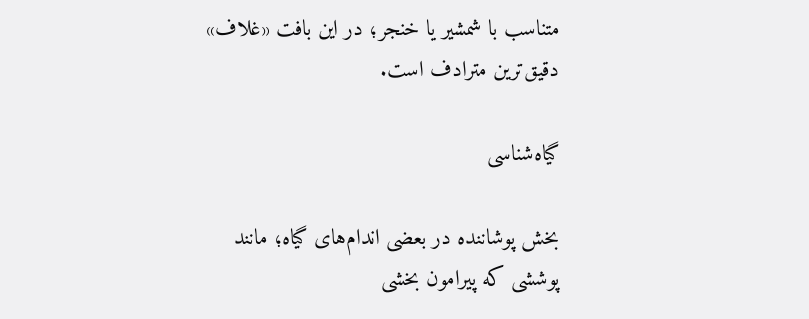متناسب با شمشیر یا خنجر؛ در این بافت «غلاف» دقیق‌ترین مترادف است.

گیاه‌شناسی

بخش پوشاننده در بعضی اندام‌های گیاه؛ مانند پوششی که پیرامون بخشی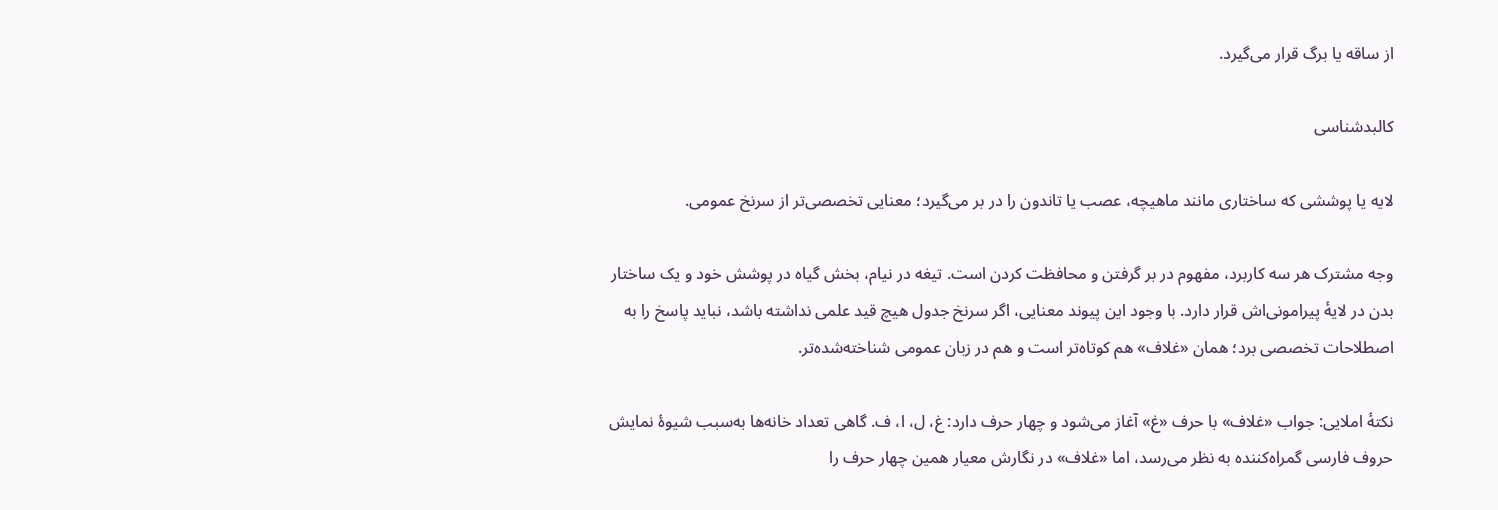از ساقه یا برگ قرار می‌گیرد.

کالبدشناسی

لایه یا پوششی که ساختاری مانند ماهیچه، عصب یا تاندون را در بر می‌گیرد؛ معنایی تخصصی‌تر از سرنخ عمومی.

وجه مشترک هر سه کاربرد، مفهوم در بر گرفتن و محافظت کردن است. تیغه در نیام، بخش گیاه در پوشش خود و یک ساختار بدن در لایهٔ پیرامونی‌اش قرار دارد. با وجود این پیوند معنایی، اگر سرنخ جدول هیچ قید علمی نداشته باشد، نباید پاسخ را به اصطلاحات تخصصی برد؛ همان «غلاف» هم کوتاه‌تر است و هم در زبان عمومی شناخته‌شده‌تر.

نکتهٔ املایی: جواب «غلاف» با حرف «غ» آغاز می‌شود و چهار حرف دارد: غ، ل، ا، ف. گاهی تعداد خانه‌ها به‌سبب شیوهٔ نمایش حروف فارسی گمراه‌کننده به نظر می‌رسد، اما «غلاف» در نگارش معیار همین چهار حرف را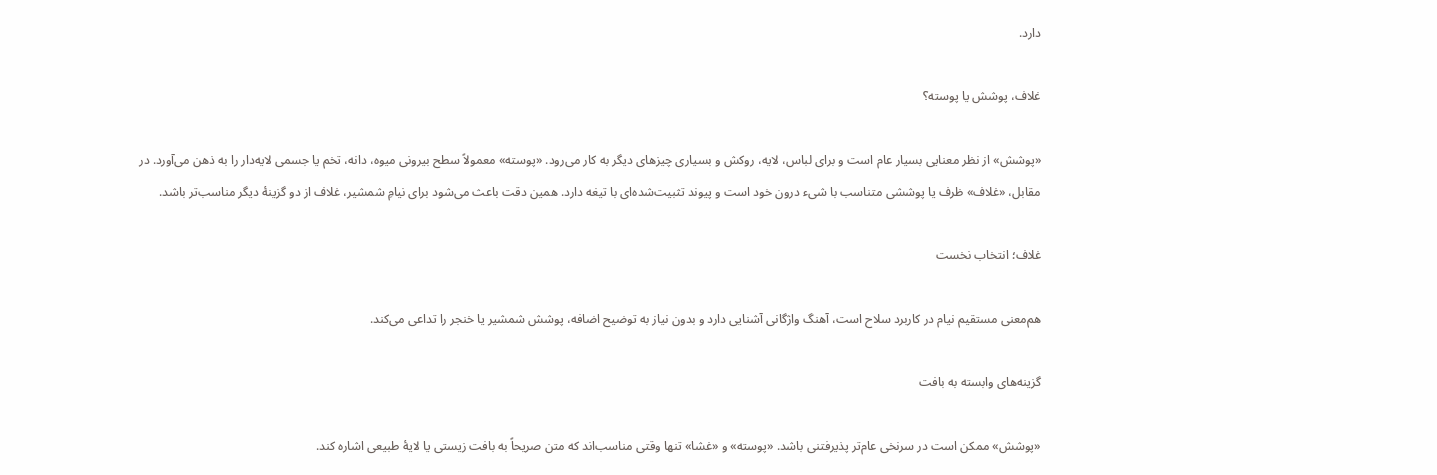دارد.

غلاف، پوشش یا پوسته؟

«پوشش» از نظر معنایی بسیار عام است و برای لباس، لایه، روکش و بسیاری چیزهای دیگر به کار می‌رود. «پوسته» معمولاً سطح بیرونی میوه، دانه، تخم یا جسمی لایه‌دار را به ذهن می‌آورد. در مقابل، «غلاف» ظرف یا پوششی متناسب با شیء درون خود است و پیوند تثبیت‌شده‌ای با تیغه دارد. همین دقت باعث می‌شود برای نیامِ شمشیر، غلاف از دو گزینهٔ دیگر مناسب‌تر باشد.

غلاف؛ انتخاب نخست

هم‌معنی مستقیم نیام در کاربرد سلاح است، آهنگ واژگانی آشنایی دارد و بدون نیاز به توضیح اضافه، پوشش شمشیر یا خنجر را تداعی می‌کند.

گزینه‌های وابسته به بافت

«پوشش» ممکن است در سرنخی عام‌تر پذیرفتنی باشد. «پوسته» و «غشا» تنها وقتی مناسب‌اند که متن صریحاً به بافت زیستی یا لایهٔ طبیعی اشاره کند.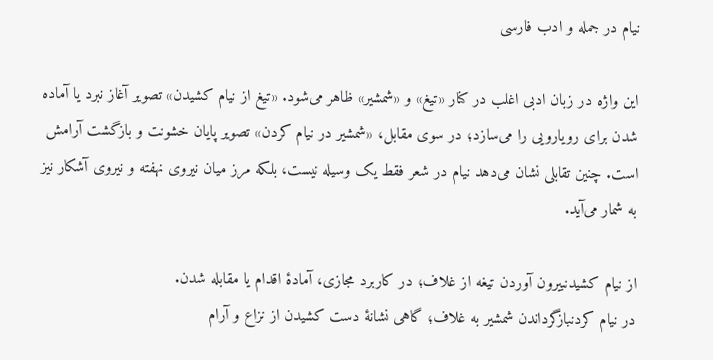نیام در جمله و ادب فارسی

این واژه در زبان ادبی اغلب در کنار «تیغ» و «شمشیر» ظاهر می‌شود. «تیغ از نیام کشیدن» تصویر آغاز نبرد یا آماده شدن برای رویارویی را می‌سازد؛ در سوی مقابل، «شمشیر در نیام کردن» تصویر پایان خشونت و بازگشت آرامش است. چنین تقابلی نشان می‌دهد نیام در شعر فقط یک وسیله نیست، بلکه مرز میان نیروی نهفته و نیروی آشکار نیز به شمار می‌آید.

از نیام کشیدنبیرون آوردن تیغه از غلاف؛ در کاربرد مجازی، آمادهٔ اقدام یا مقابله شدن.
در نیام کردنبازگرداندن شمشیر به غلاف؛ گاهی نشانهٔ دست کشیدن از نزاع و آرام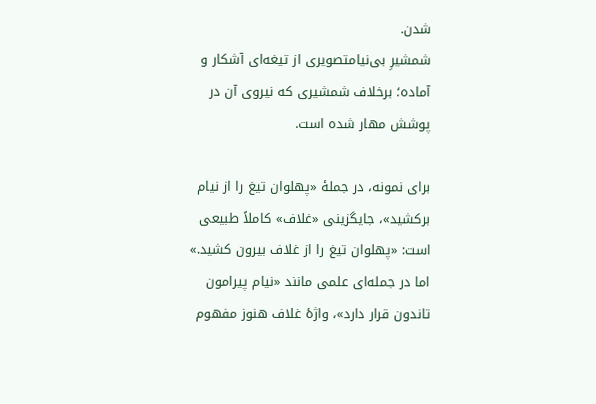شدن.
شمشیرِ بی‌نیامتصویری از تیغه‌ای آشکار و آماده؛ برخلاف شمشیری که نیروی آن در پوشش مهار شده است.

برای نمونه، در جملهٔ «پهلوان تیغ را از نیام برکشید»، جایگزینی «غلاف» کاملاً طبیعی است: «پهلوان تیغ را از غلاف بیرون کشید.» اما در جمله‌ای علمی مانند «نیام پیرامون تاندون قرار دارد»، واژهٔ غلاف هنوز مفهوم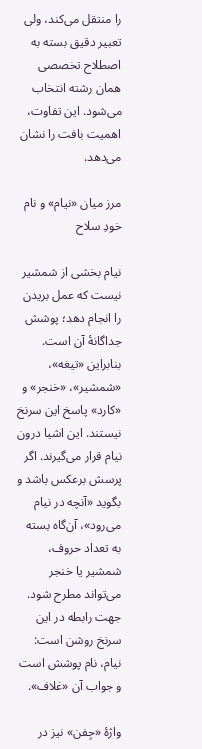را منتقل می‌کند، ولی تعبیر دقیق بسته به اصطلاح تخصصی همان رشته انتخاب می‌شود. این تفاوت، اهمیت بافت را نشان می‌دهد.

مرز میان «نیام» و نام خودِ سلاح

نیام بخشی از شمشیر نیست که عمل بریدن را انجام دهد؛ پوشش جداگانهٔ آن است. بنابراین «تیغه»، «شمشیر»، «خنجر» و «کارد» پاسخ این سرنخ نیستند. این اشیا درون نیام قرار می‌گیرند. اگر پرسش برعکس باشد و بگوید «آنچه در نیام می‌رود»، آن‌گاه بسته به تعداد حروف، شمشیر یا خنجر می‌تواند مطرح شود. جهت رابطه در این سرنخ روشن است: نیام، نام پوشش است و جواب آن «غلاف».

واژهٔ «جِفن» نیز در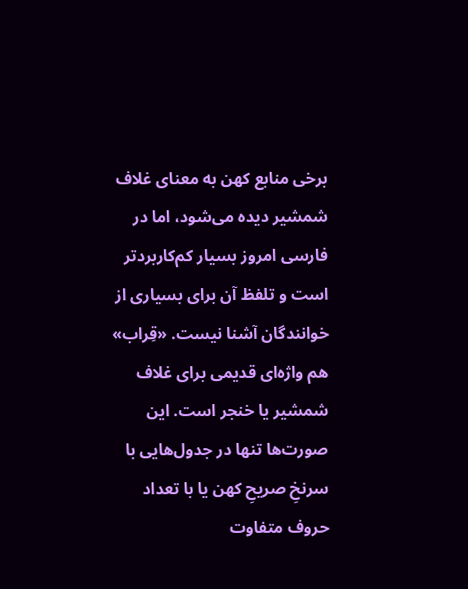برخی منابع کهن به معنای غلاف شمشیر دیده می‌شود، اما در فارسی امروز بسیار کم‌کاربردتر است و تلفظ آن برای بسیاری از خوانندگان آشنا نیست. «قِراب» هم واژه‌ای قدیمی برای غلاف شمشیر یا خنجر است. این صورت‌ها تنها در جدول‌هایی با سرنخِ صریحِ کهن یا با تعداد حروف متفاوت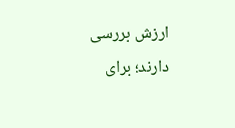ارزش بررسی دارند؛ برای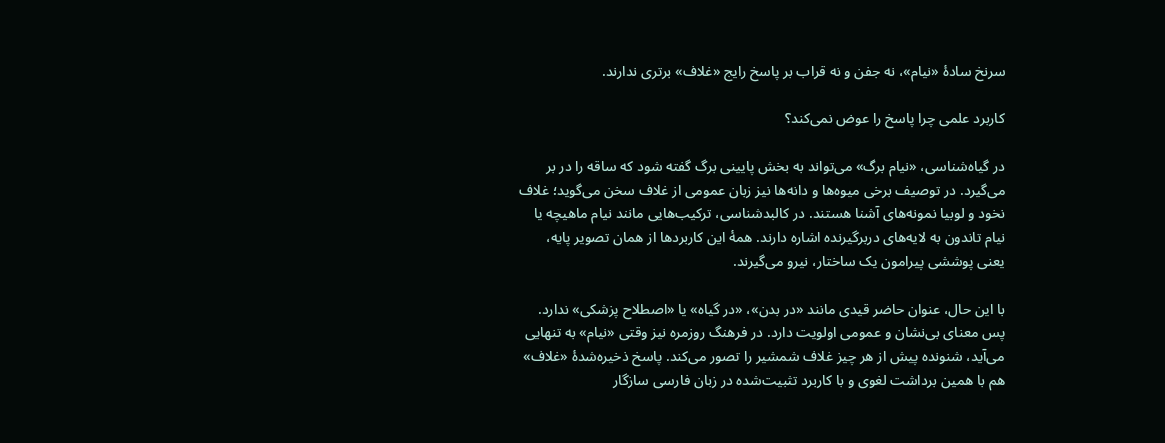سرنخ سادهٔ «نیام»، نه جفن و نه قراب بر پاسخ رایج «غلاف» برتری ندارند.

کاربرد علمی چرا پاسخ را عوض نمی‌کند؟

در گیاه‌شناسی، «نیام برگ» می‌تواند به بخش پایینی برگ گفته شود که ساقه را در بر می‌گیرد. در توصیف برخی میوه‌ها و دانه‌ها نیز زبان عمومی از غلاف سخن می‌گوید؛ غلاف نخود و لوبیا نمونه‌های آشنا هستند. در کالبدشناسی، ترکیب‌هایی مانند نیام ماهیچه یا نیام تاندون به لایه‌های دربرگیرنده اشاره دارند. همهٔ این کاربردها از همان تصویر پایه، یعنی پوششی پیرامون یک ساختار، نیرو می‌گیرند.

با این حال، عنوان حاضر قیدی مانند «در بدن»، «در گیاه» یا «اصطلاح پزشکی» ندارد. پس معنای بی‌نشان و عمومی اولویت دارد. در فرهنگ روزمره نیز وقتی «نیام» به تنهایی می‌آید، شنونده پیش از هر چیز غلاف شمشیر را تصور می‌کند. پاسخ ذخیره‌شدهٔ «غلاف» هم با همین برداشت لغوی و با کاربرد تثبیت‌شده در زبان فارسی سازگار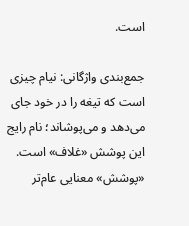است.

جمع‌بندی واژگانی: نیام چیزی است که تیغه را در خود جای می‌دهد و می‌پوشاند؛ نام رایج این پوشش «غلاف» است. «پوشش» معنایی عام‌تر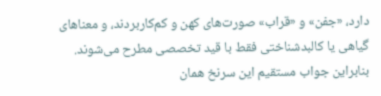دارد، «جفن» و «قراب» صورت‌های کهن و کم‌کاربردند، و معناهای گیاهی یا کالبدشناختی فقط با قید تخصصی مطرح می‌شوند. بنابراین جواب مستقیم این سرنخ همان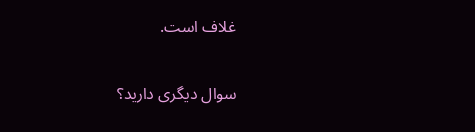غلاف است.

سوال دیگری دارید؟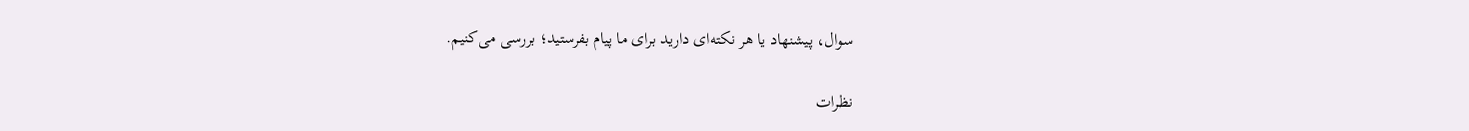سوال، پیشنهاد یا هر نکته‌ای دارید برای ما پیام بفرستید؛ بررسی می‌کنیم.

نظرات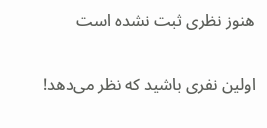هنوز نظری ثبت نشده است

اولین نفری باشید که نظر می‌دهد!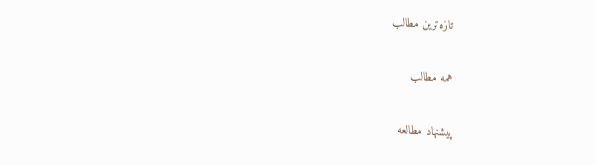تازه‌ترین مطالب

همه مطالب

پیشنهاد مطالعه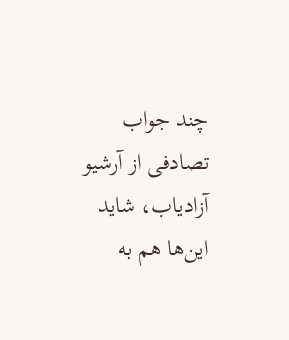چند جواب تصادفی از آرشیو آزادیاب، شاید این‌ها هم به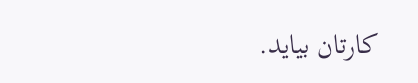کارتان بیاید.